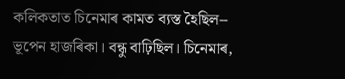কলিকতাত চিনেমাৰ কামত ব্যস্ত হৈছিল-- ভূপেন হাজৰিকা। বন্ধু বাঢ়িছিল। চিনেমাৰ,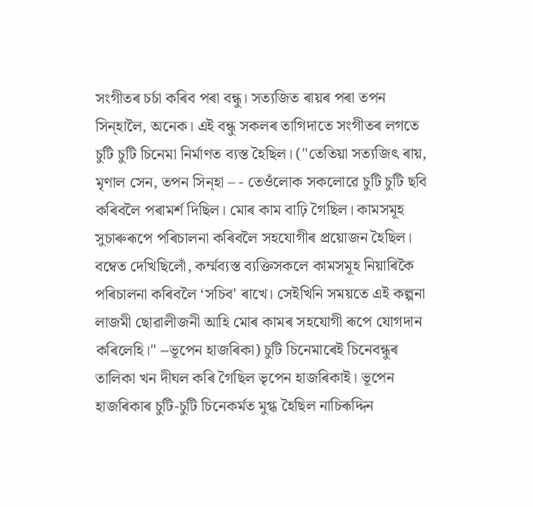সংগীতৰ চৰ্চা কৰিব পৰা বন্ধু। সত্যজিত ৰায়ৰ পৰা তপন সিন্হালৈ, অনেক। এই বন্ধু সকলৰ তাগিদাতে সংগীতৰ লগতে চুটি চুটি চিনেমা নিৰ্মাণত ব্যস্ত হৈছিল। ("তেতিয়া সত্যজিৎ ৰায়, মৃণাল সেন, তপন সিন্হা – - তেওঁলোক সকলোৱে চুটি চুটি ছবি কৰিবলৈ পৰামৰ্শ দিছিল। মোৰ কাম বাঢ়ি গৈছিল। কামসমূহ সুচাৰুৰূপে পৰিচালনা কৰিবলৈ সহযোগীৰ প্রয়োজন হৈছিল। বম্বেত দেখিছিলোঁ, কর্ম্মব্যস্ত ব্যক্তিসকলে কামসমূহ নিয়াৰিকৈ পৰিচালনা কৰিবলৈ ‘সচিব' ৰাখে। সেইখিনি সময়তে এই কল্পনা লাজমী ছোৱালীজনী আহি মোৰ কামৰ সহযোগী ৰূপে যোগদান কৰিলেহি।" --ভূপেন হাজৰিকা) চুটি চিনেমাৰেই চিনেবন্ধুৰ তালিকা খন দীঘল কৰি গৈছিল ভৃপেন হাজৰিকাই। ভূপেন হাজৰিকাৰ চুটি-চুটি চিনেকৰ্মত মুগ্ধ হৈছিল নাচিৰূদ্দিন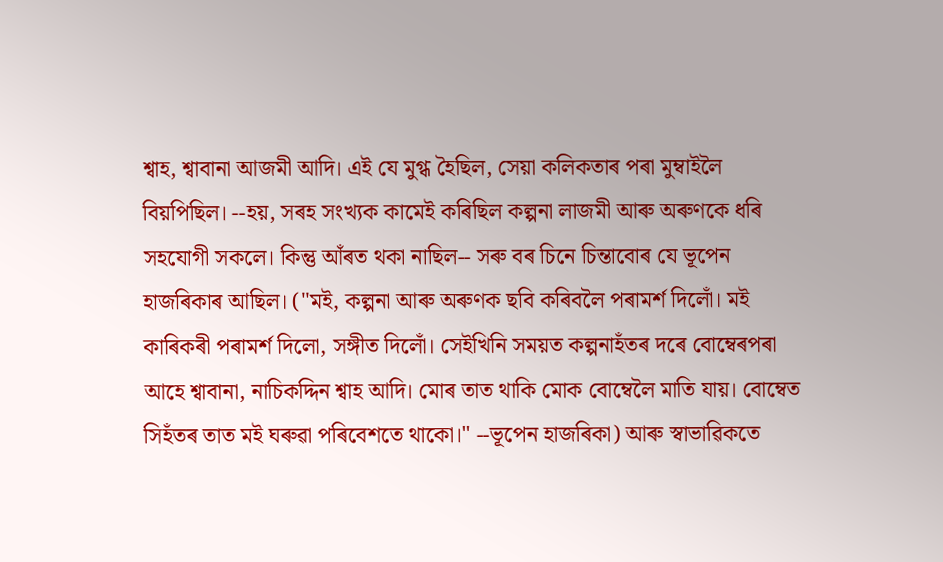শ্বাহ, শ্বাবানা আজমী আদি। এই যে মুগ্ধ হৈছিল, সেয়া কলিকতাৰ পৰা মুম্বাইলৈ বিয়পিছিল। --হয়, সৰহ সংখ্যক কামেই কৰিছিল কল্পনা লাজমী আৰু অৰুণকে ধৰি সহযোগী সকলে। কিন্তু আঁৰত থকা নাছিল-- সৰু বৰ চিনে চিন্তাবোৰ যে ভূপেন হাজৰিকাৰ আছিল। ("মই, কল্পনা আৰু অৰুণক ছবি কৰিবলৈ পৰামৰ্শ দিলোঁ। মই কাৰিকৰী পৰামৰ্শ দিলো, সঙ্গীত দিলোঁ। সেইখিনি সময়ত কল্পনাহঁতৰ দৰে বোম্বেৰপৰা আহে শ্বাবানা, নাচিকদ্দিন শ্বাহ আদি। মোৰ তাত থাকি মোক বোম্বেলৈ মাতি যায়। বোম্বেত সিহঁতৰ তাত মই ঘৰুৱা পৰিবেশতে থাকো।" --ভূপেন হাজৰিকা) আৰু স্বাভাৱিকতে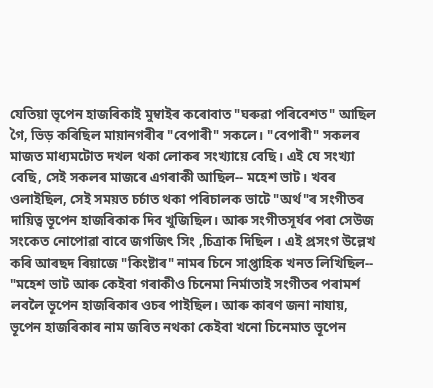যেতিয়া ভৃপেন হাজৰিকাই মুম্বাইৰ কৰোবাত "ঘৰুৱা পৰিবেশত" আছিল গৈ, ভিড় কৰিছিল মায়ানগৰীৰ "বেপাৰী" সকলে। "বেপাৰী" সকলৰ মাজত মাধ্যমটোত দখল থকা লোকৰ সংখ্যায়ে বেছি। এই যে সংখ্যা বেছি, সেই সকলৰ মাজৰে এগৰাকী আছিল-- মহেশ ভাট। খবৰ ওলাইছিল, সেই সময়ত চৰ্চাত থকা পৰিচালক ভাটে "অৰ্থ"ৰ সংগীতৰ দায়িত্ব ভূপেন হাজৰিকাক দিব খুজিছিল। আৰু সংগীতসূৰ্যৰ পৰা সেউজ সংকেত নোপোৱা বাবে জগজিৎ সিং ,চিত্ৰাক দিছিল । এই প্ৰসংগ উল্লেখ কৰি আৰছদ ৰিয়াজে "কিংষ্টাৰ" নামৰ চিনে সাপ্তাহিক খনত লিখিছিল-- "মহেশ ভাট আৰু কেইবা গৰাকীও চিনেমা নিৰ্মাতাই সংগীতৰ পৰামৰ্শ লবলৈ ভূপেন হাজৰিকাৰ ওচৰ পাইছিল। আৰু কাৰণ জনা নাযায়, ভূপেন হাজৰিকাৰ নাম জৰিত নথকা কেইবা খনো চিনেমাত ভূপেন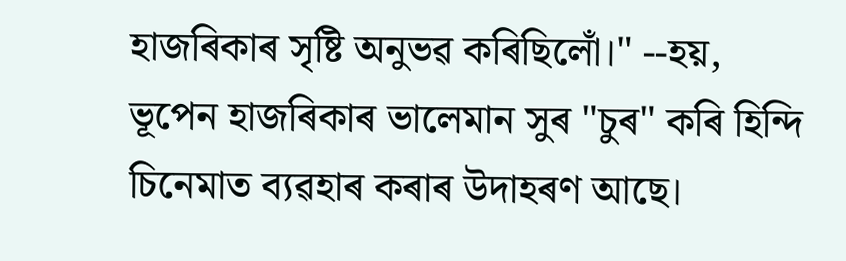হাজৰিকাৰ সৃষ্টি অনুভৱ কৰিছিলোঁ।" --হয়, ভূপেন হাজৰিকাৰ ভালেমান সুৰ "চুৰ" কৰি হিন্দি চিনেমাত ব্যৱহাৰ কৰাৰ উদাহৰণ আছে।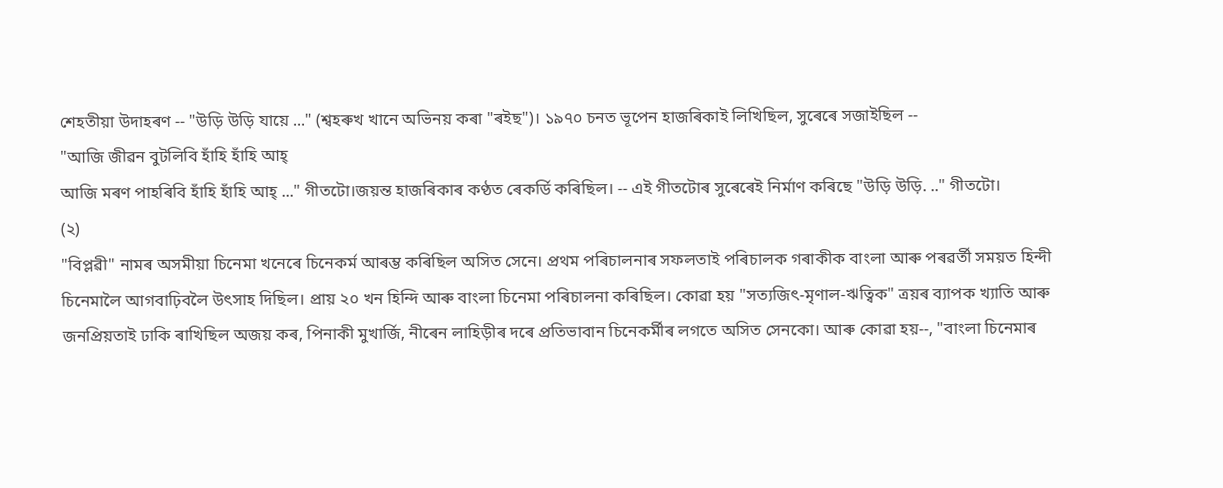শেহতীয়া উদাহৰণ -- "উড়ি উড়ি যায়ে ..." (শ্বহৰুখ খানে অভিনয় কৰা "ৰইছ")। ১৯৭০ চনত ভূপেন হাজৰিকাই লিখিছিল, সুৰেৰে সজাইছিল --
"আজি জীৱন বুটলিবি হাঁহি হাঁহি আহ্
আজি মৰণ পাহৰিবি হাঁহি হাঁহি আহ্ ..." গীতটো।জয়ন্ত হাজৰিকাৰ কণ্ঠত ৰেকৰ্ডি কৰিছিল। -- এই গীতটোৰ সুৰেৰেই নিৰ্মাণ কৰিছে "উড়ি উড়ি. .." গীতটো।
(২)
"বিপ্লৱী" নামৰ অসমীয়া চিনেমা খনেৰে চিনেকৰ্ম আৰম্ভ কৰিছিল অসিত সেনে। প্ৰথম পৰিচালনাৰ সফলতাই পৰিচালক গৰাকীক বাংলা আৰু পৰৱৰ্তী সময়ত হিন্দী চিনেমালৈ আগবাঢ়িবলৈ উৎসাহ দিছিল। প্রায় ২০ খন হিন্দি আৰু বাংলা চিনেমা পৰিচালনা কৰিছিল। কোৱা হয় "সত্যজিৎ-মৃণাল-ঋত্বিক" ত্রয়ৰ ব্যাপক খ্যাতি আৰু জনপ্ৰিয়তাই ঢাকি ৰাখিছিল অজয় কৰ, পিনাকী মুখার্জি, নীৰেন লাহিড়ীৰ দৰে প্রতিভাবান চিনেকৰ্মীৰ লগতে অসিত সেনকো। আৰু কোৱা হয়--, "বাংলা চিনেমাৰ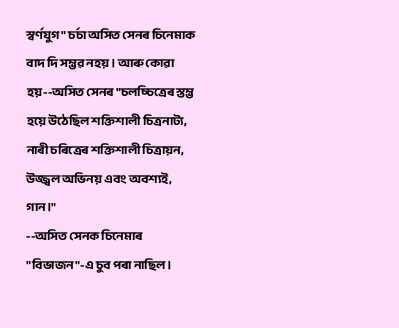স্বর্ণযুগ" চৰ্চা অসিত সেনৰ চিনেমাক বাদ দি সম্ভৱ নহয়। আৰু কোৱা হয়--অসিত সেনৰ "চলচ্চিত্রেৰ স্তম্ভ হয়ে উঠেছিল শক্তিশালী চিত্রনাট্য, নাৰী চৰিত্রেৰ শক্তিশালী চিত্রায়ন, উজ্জ্বল অভিনয় এবং অবশ্যই, গান।"
--অসিত সেনক চিনেমাৰ "বিভাজন"-এ চুব পৰা নাছিল।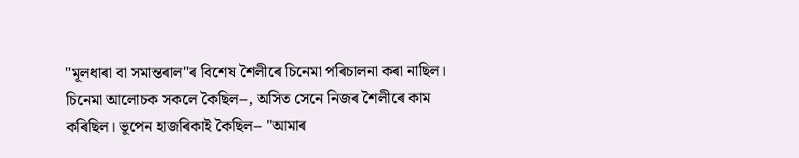"মূলধাৰা বা সমান্তৰাল"ৰ বিশেষ শৈলীৰে চিনেমা পৰিচালনা কৰা নাছিল। চিনেমা আলোচক সকলে কৈছিল--, অসিত সেনে নিজৰ শৈলীৰে কাম কৰিছিল। ভূপেন হাজৰিকাই কৈছিল-- "আমাৰ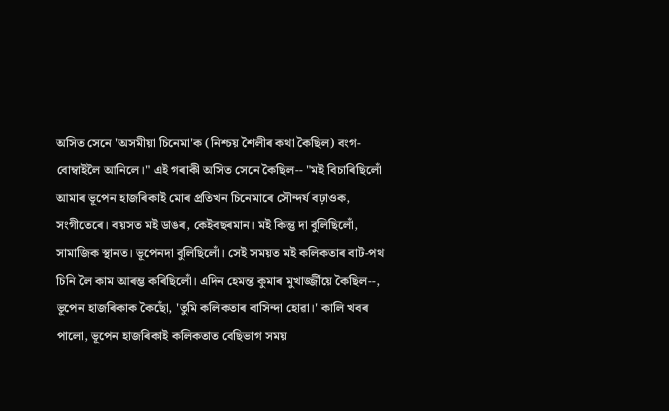অসিত সেনে 'অসমীয়া চিনেমা'ক (নিশ্চয় শৈলীৰ কথা কৈছিল) বংগ-বোম্বাইলৈ আনিলে।" এই গৰাকী অসিত সেনে কৈছিল-- "মই বিচাৰিছিলোঁ আমাৰ ভূপেন হাজৰিকাই মোৰ প্ৰতিখন চিনেমাৰে সৌন্দৰ্য বঢ়াওক, সংগীতেৰে। বয়সত মই ডাঙৰ, কেইবছৰমান। মই কিন্তু দা বুলিছিলোঁ, সামাজিক স্থানত। ভূপেনদা বুলিছিলোঁ। সেই সময়ত মই কলিকতাৰ বাট-পথ চিনি লৈ কাম আৰম্ভ কৰিছিলোঁ। এদিন হেমন্ত কুমাৰ মুখার্জ্জীয়ে কৈছিল--, ভূপেন হাজৰিকাক কৈছোঁ, 'তুমি কলিকতাৰ বাসিন্দা হোৱা।' কালি খবৰ পালো, ভূপেন হাজৰিকাই কলিকতাত বেছিভাগ সময়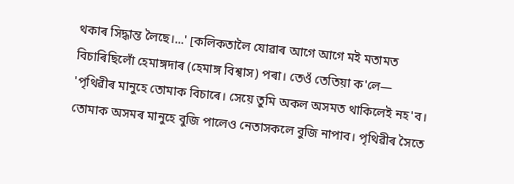থকাৰ সিদ্ধান্ত লৈছে।...' [কলিকতালৈ যোৱাৰ আগে আগে মই মতামত বিচাৰিছিলোঁ হেমাঙ্গদাৰ (হেমাঙ্গ বিশ্বাস) পৰা। তেওঁ তেতিয়া ক'লে— 'পৃথিৱীৰ মানুহে তোমাক বিচাৰে। সেয়ে তুমি অকল অসমত থাকিলেই নহ'ব। তোমাক অসমৰ মানুহে বুজি পালেও নেতাসকলে বুজি নাপাব। পৃথিৱীৰ সৈতে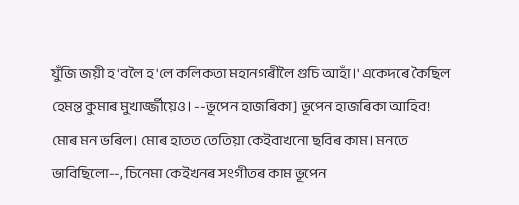যুঁজি জয়ী হ'বলৈ হ'লে কলিকতা মহানগৰীলৈ গুচি আহাঁ।' একেদৰে কৈছিল হেমন্ত কুমাৰ মুখার্জ্জীয়েও। --ভূপেন হাজৰিকা] ভূপেন হাজৰিকা আহিব! মোৰ মন ভৰিল। মোৰ হাতত তেতিয়া কেইবাখনো ছবিৰ কাম। মনতে ভাবিছিলো--, চিনেমা কেইখনৰ সংগীতৰ কাম ভূপেন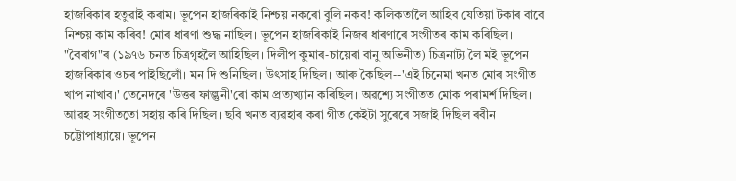হাজৰিকাৰ হতুৱাই কৰাম। ভূপেন হাজৰিকাই নিশ্চয় নকৰো বুলি নকব! কলিকতালৈ আহিব যেতিয়া টকাৰ বাবে নিশ্চয় কাম কৰিব! মোৰ ধাৰণা শুদ্ধ নাছিল। ভূপেন হাজৰিকাই নিজৰ ধাৰণাৰে সংগীতৰ কাম কৰিছিল। "বৈৰাগ"ৰ (১৯৭৬ চনত চিত্ৰগৃহলৈ আহিছিল। দিলীপ কুমাৰ-চায়েৰা বানু অভিনীত) চিত্ৰনাট্য লৈ মই ভূপেন হাজৰিকাৰ ওচৰ পাইছিলোঁ। মন দি শুনিছিল। উৎসাহ দিছিল। আৰু কৈছিল--'এই চিনেমা খনত মোৰ সংগীত খাপ নাখাব।' তেনেদৰে 'উত্তৰ ফাল্গুনী'ৰো কাম প্ৰত্যখ্যান কৰিছিল। অৱশ্যে সংগীতত মোক পৰামৰ্শ দিছিল। আৱহ সংগীততো সহায় কৰি দিছিল। ছবি খনত ব্যৱহাৰ কৰা গীত কেইটা সুৰেৰে সজাই দিছিল ৰবীন চট্টোপাধ্যায়ে। ভূপেন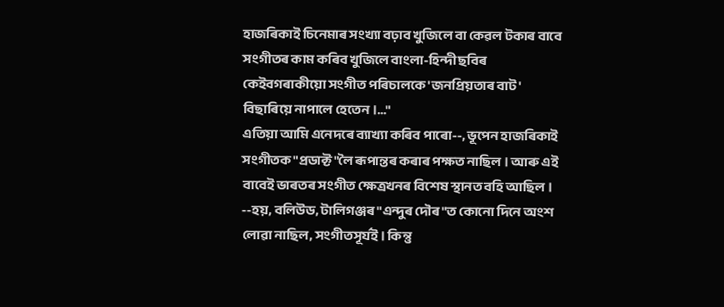হাজৰিকাই চিনেমাৰ সংখ্যা বঢ়াব খুজিলে বা কেৱল টকাৰ বাবে সংগীতৰ কাম কৰিব খুজিলে বাংলা-হিন্দী ছবিৰ কেইবগৰাকীয়ো সংগীত পৰিচালকে 'জনপ্ৰিয়তাৰ বাট' বিছাৰিয়ে নাপালে হেতেন।..."
এতিয়া আমি এনেদৰে ব্যাখ্যা কৰিব পাৰো--, ভূপেন হাজৰিকাই সংগীতক "প্ৰডাক্ট"লৈ ৰূপান্তৰ কৰাৰ পক্ষত নাছিল। আৰু এই বাবেই ভাৰতৰ সংগীত ক্ষেত্ৰখনৰ বিশেষ স্থানত বহি আছিল। --হয়, বলিউড, টালিগঞ্জৰ "এন্দুৰ দৌৰ"ত কোনো দিনে অংশ লোৱা নাছিল, সংগীতসূৰ্যই। কিন্তু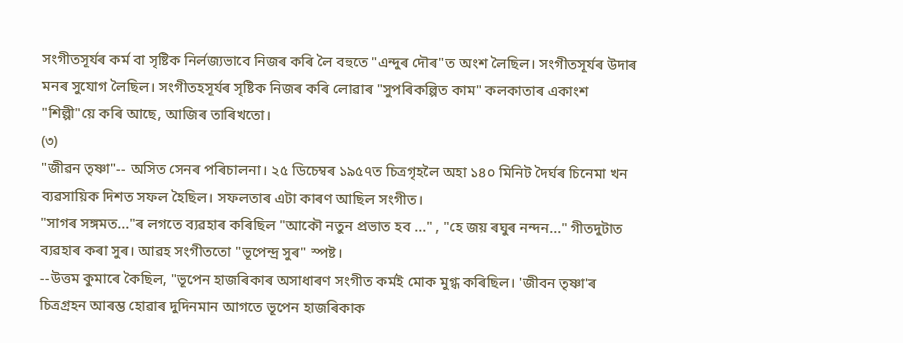সংগীতসূৰ্যৰ কৰ্ম বা সৃষ্টিক নিৰ্লজ্যভাবে নিজৰ কৰি লৈ বহুতে "এন্দুৰ দৌৰ"ত অংশ লৈছিল। সংগীতসূৰ্যৰ উদাৰ মনৰ সুযোগ লৈছিল। সংগীতহসূৰ্যৰ সৃষ্টিক নিজৰ কৰি লোৱাৰ "সুপৰিকল্পিত কাম" কলকাতাৰ একাংশ "শিল্পী"য়ে কৰি আছে, আজিৰ তাৰিখতো।
(৩)
"জীৱন তৃষ্ণা"-- অসিত সেনৰ পৰিচালনা। ২৫ ডিচেম্বৰ ১৯৫৭ত চিত্ৰগৃহলৈ অহা ১৪০ মিনিট দৈৰ্ঘৰ চিনেমা খন ব্যৱসায়িক দিশত সফল হৈছিল। সফলতাৰ এটা কাৰণ আছিল সংগীত।
"সাগৰ সঙ্গমত..."ৰ লগতে ব্যৱহাৰ কৰিছিল "আকৌ নতুন প্ৰভাত হব ..." , "হে জয় ৰঘুৰ নন্দন..." গীতদুটাত ব্যৱহাৰ কৰা সুৰ। আৱহ সংগীততো "ভূপেন্দ্ৰ সুৰ" স্পষ্ট।
--উত্তম কুমাৰে কৈছিল, "ভূপেন হাজৰিকাৰ অসাধাৰণ সংগীত কৰ্মই মোক মুগ্ধ কৰিছিল। 'জীবন তৃষ্ণা'ৰ চিত্ৰগ্ৰহন আৰম্ভ হোৱাৰ দুদিনমান আগতে ভূপেন হাজৰিকাক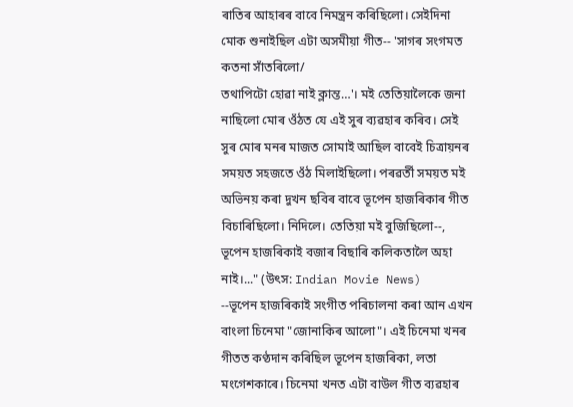ৰাতিৰ আহাৰৰ বাবে নিমন্ত্ৰন কৰিছিলো। সেইদিনা মোক শুনাইছিল এটা অসমীয়া গীত-- 'সাগৰ সংগমত কতনা সাঁতৰিলো/
তথাপিটো হোৱা নাই ক্লান্ত…'। মই তেতিয়ালৈকে জনা নাছিলো মোৰ ওঁঠত যে এই সুৰ ব্যৱহাৰ কৰিব। সেই সুৰ মোৰ মনৰ মাজত সোমাই আছিল বাবেই চিত্ৰায়নৰ সময়ত সহজতে ওঁঠ মিলাইছিলো। পৰৱৰ্তী সময়ত মই অভিনয় কৰা দুখন ছবিৰ বাবে ভূপেন হাজৰিকাৰ গীত বিচাৰিছিলো। নিদিলে। তেতিয়া মই বুজিছিলো--, ভূপেন হাজৰিকাই বজাৰ বিছাৰি কলিকতালৈ অহা নাই।..." (উৎস: Indian Movie News)
--ভূপেন হাজৰিকাই সংগীত পৰিচালনা কৰা আন এখন বাংলা চিনেমা "জোনাকিৰ আলো"। এই চিনেমা খনৰ গীতত কণ্ঠদান কৰিছিল ভূপেন হাজৰিকা, লতা মংগেশকাৰে। চিনেমা খনত এটা বাউল গীত ব্যৱহাৰ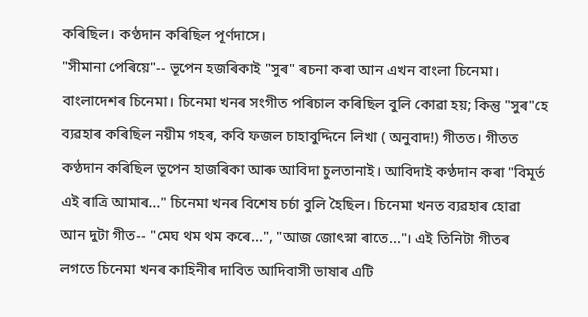কৰিছিল। কণ্ঠদান কৰিছিল পূৰ্ণদাসে।
"সীমানা পেৰিয়ে"-- ভূপেন হজৰিকাই "সুৰ" ৰচনা কৰা আন এখন বাংলা চিনেমা। বাংলাদেশৰ চিনেমা। চিনেমা খনৰ সংগীত পৰিচাল কৰিছিল বুলি কোৱা হয়; কিন্তু "সুৰ"হে ব্যৱহাৰ কৰিছিল নয়ীম গহৰ, কবি ফজল চাহাবুদ্দিনে লিখা ( অনুবাদ!) গীতত। গীতত কণ্ঠদান কৰিছিল ভূপেন হাজৰিকা আৰু আবিদা চুলতানাই। আবিদাই কণ্ঠদান কৰা "বিমূর্ত এই ৰাত্রি আমাৰ..." চিনেমা খনৰ বিশেষ চৰ্চা বুলি হৈছিল। চিনেমা খনত ব্যৱহাৰ হোৱা আন দুটা গীত-- "মেঘ থম থম কৰে...", "আজ জোৎস্না ৰাতে..."। এই তিনিটা গীতৰ লগতে চিনেমা খনৰ কাহিনীৰ দাবিত আদিবাসী ভাষাৰ এটি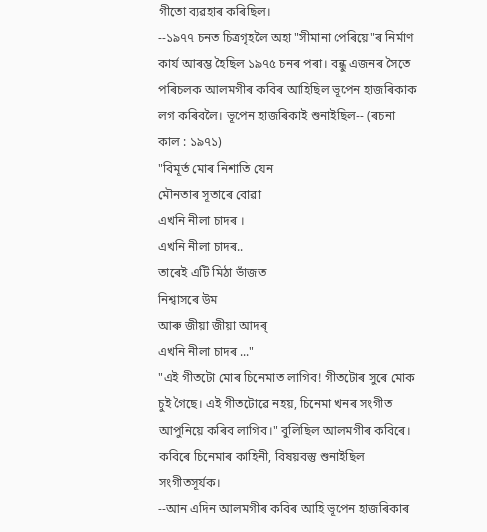গীতো ব্যৱহাৰ কৰিছিল।
--১৯৭৭ চনত চিত্ৰগৃহলৈ অহা "সীমানা পেৰিয়ে"ৰ নিৰ্মাণ কাৰ্য আৰম্ভ হৈছিল ১৯৭৫ চনৰ পৰা। বন্ধু এজনৰ সৈতে পৰিচলক আলমগীৰ কবিৰ আহিছিল ভূপেন হাজৰিকাক লগ কৰিবলৈ। ভূপেন হাজৰিকাই শুনাইছিল-- (ৰচনা কাল : ১৯৭১)
"বিমূৰ্ত মোৰ নিশাতি যেন
মৌনতাৰ সূতাৰে বোৱা
এখনি নীলা চাদৰ ।
এখনি নীলা চাদৰ..
তাৰেই এটি মিঠা ভাঁজত
নিশ্বাসৰে উম
আৰু জীয়া জীয়া আদৰ্
এখনি নীলা চাদৰ ..."
"এই গীতটো মোৰ চিনেমাত লাগিব! গীতটোৰ সুৰে মোক চুই গৈছে। এই গীতটোৱে নহয়, চিনেমা খনৰ সংগীত আপুনিয়ে কৰিব লাগিব।" বুলিছিল আলমগীৰ কবিৰে। কবিৰে চিনেমাৰ কাহিনী, বিষয়বস্তু শুনাইছিল সংগীতসূৰ্যক।
--আন এদিন আলমগীৰ কবিৰ আহি ভূপেন হাজৰিকাৰ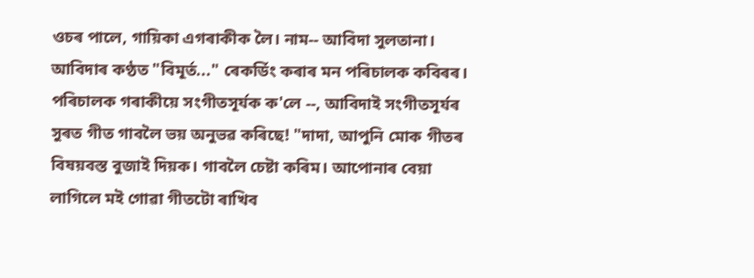ওচৰ পালে, গায়িকা এগৰাকীক লৈ। নাম-- আবিদা সুলতানা। আবিদাৰ কণ্ঠত "বিমূৰ্ত..." ৰেকৰ্ডিং কৰাৰ মন পৰিচালক কবিৰৰ। পৰিচালক গৰাকীয়ে সংগীতসূৰ্যক ক'লে --, আবিদাই সংগীতসূৰ্যৰ সুৰত গীত গাবলৈ ভয় অনুভৱ কৰিছে! "দাদা, আপুনি মোক গীতৰ বিষয়বস্ত বুজাই দিয়ক। গাবলৈ চেষ্টা কৰিম। আপোনাৰ বেয়া লাগিলে মই গোৱা গীতটো ৰাখিব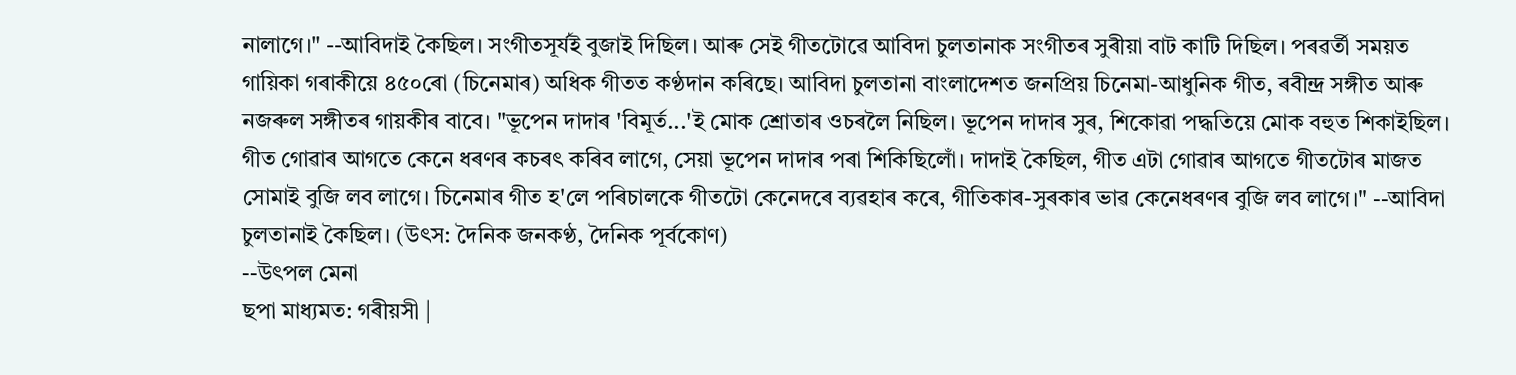নালাগে।" --আবিদাই কৈছিল। সংগীতসূৰ্যই বুজাই দিছিল। আৰু সেই গীতটোৱে আবিদা চুলতানাক সংগীতৰ সুৰীয়া বাট কাটি দিছিল। পৰৱৰ্তী সময়ত গায়িকা গৰাকীয়ে ৪৫০ৰো (চিনেমাৰ) অধিক গীতত কণ্ঠদান কৰিছে। আবিদা চুলতানা বাংলাদেশত জনপ্ৰিয় চিনেমা-আধুনিক গীত, ৰবীন্দ্র সঙ্গীত আৰু নজৰুল সঙ্গীতৰ গায়কীৰ বাবে। "ভূপেন দাদাৰ 'বিমূৰ্ত...'ই মোক শ্ৰোতাৰ ওচৰলৈ নিছিল। ভূপেন দাদাৰ সুৰ, শিকোৱা পদ্ধতিয়ে মোক বহুত শিকাইছিল। গীত গোৱাৰ আগতে কেনে ধৰণৰ কচৰৎ কৰিব লাগে, সেয়া ভূপেন দাদাৰ পৰা শিকিছিলোঁ। দাদাই কৈছিল, গীত এটা গোৱাৰ আগতে গীতটোৰ মাজত সোমাই বুজি লব লাগে। চিনেমাৰ গীত হ'লে পৰিচালকে গীতটো কেনেদৰে ব্যৱহাৰ কৰে, গীতিকাৰ-সুৰকাৰ ভাৱ কেনেধৰণৰ বুজি লব লাগে।" --আবিদা চুলতানাই কৈছিল। (উৎস: দৈনিক জনকণ্ঠ, দৈনিক পূর্বকোণ)
--উৎপল মেনা
ছপা মাধ্যমত: গৰীয়সী |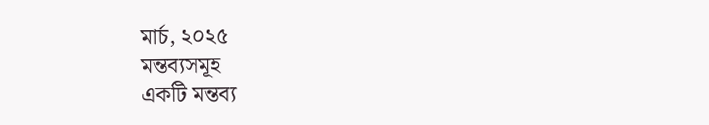মাৰ্চ, ২০২৫
মন্তব্যসমূহ
একটি মন্তব্য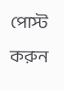পোস্ট করুন